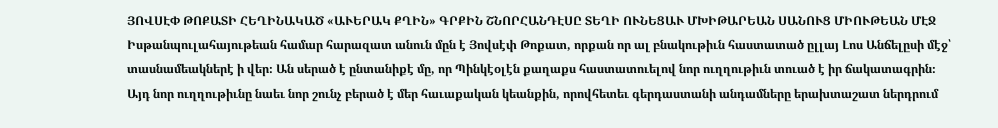ՅՈՎՍԷՓ ԹՈՔԱՏԻ ՀԵՂԻՆԱԿԱԾ «ԱՒԵՐԱԿ ՔՂԻՆ» ԳՐՔԻՆ ՇՆՈՐՀԱՆԴԷՍԸ ՏԵՂԻ ՈՒՆԵՑԱՒ ՄԽԻԹԱՐԵԱՆ ՍԱՆՈՒՑ ՄԻՈՒԹԵԱՆ ՄԷՋ
Իսթանպուլահայութեան համար հարազատ անուն մըն է Յովսէփ Թոքատ, որքան որ ալ բնակութիւն հաստատած ըլլայ Լոս Անճելըսի մէջ՝ տասնամեակներէ ի վեր։ Ան սերած է ընտանիքէ մը, որ Պինկէօլէն քաղաքս հաստատուելով նոր ուղղութիւն տուած է իր ճակատագրին։ Այդ նոր ուղղութիւնը նաեւ նոր շունչ բերած է մեր հաւաքական կեանքին, որովհետեւ գերդաստանի անդամները երախտաշատ ներդրում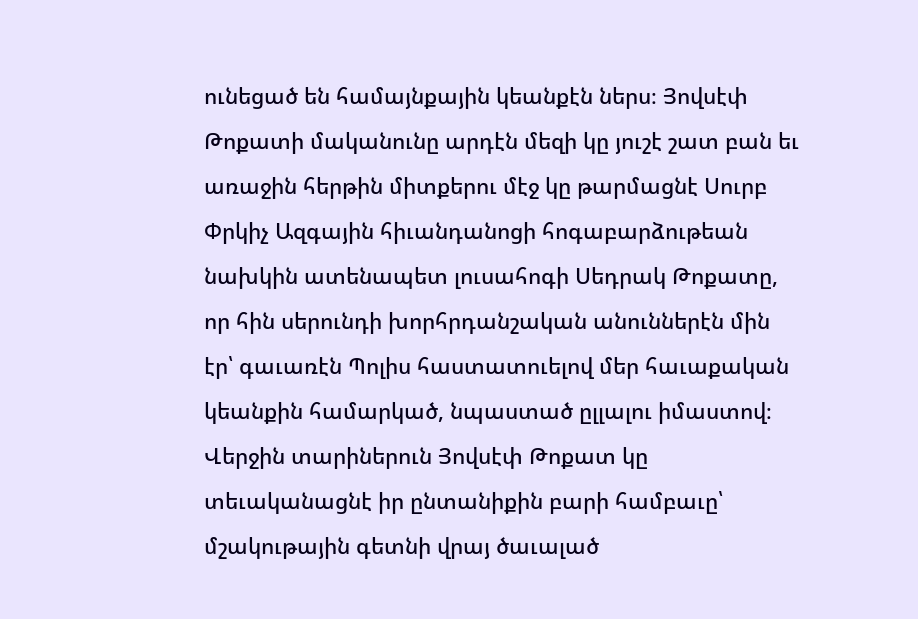ունեցած են համայնքային կեանքէն ներս։ Յովսէփ Թոքատի մականունը արդէն մեզի կը յուշէ շատ բան եւ առաջին հերթին միտքերու մէջ կը թարմացնէ Սուրբ Փրկիչ Ազգային հիւանդանոցի հոգաբարձութեան նախկին ատենապետ լուսահոգի Սեդրակ Թոքատը, որ հին սերունդի խորհրդանշական անուններէն մին էր՝ գաւառէն Պոլիս հաստատուելով մեր հաւաքական կեանքին համարկած, նպաստած ըլլալու իմաստով։
Վերջին տարիներուն Յովսէփ Թոքատ կը տեւականացնէ իր ընտանիքին բարի համբաւը՝ մշակութային գետնի վրայ ծաւալած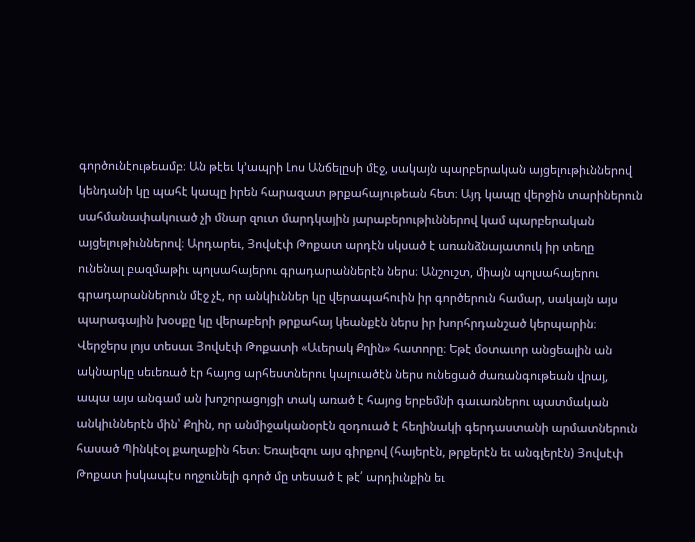գործունէութեամբ։ Ան թէեւ կ՚ապրի Լոս Անճելըսի մէջ, սակայն պարբերական այցելութիւններով կենդանի կը պահէ կապը իրեն հարազատ թրքահայութեան հետ։ Այդ կապը վերջին տարիներուն սահմանափակուած չի մնար զուտ մարդկային յարաբերութիւններով կամ պարբերական այցելութիւններով։ Արդարեւ, Յովսէփ Թոքատ արդէն սկսած է առանձնայատուկ իր տեղը ունենալ բազմաթիւ պոլսահայերու գրադարաններէն ներս։ Անշուշտ, միայն պոլսահայերու գրադարաններուն մէջ չէ, որ անկիւններ կը վերապահուին իր գործերուն համար, սակայն այս պարագային խօսքը կը վերաբերի թրքահայ կեանքէն ներս իր խորհրդանշած կերպարին։
Վերջերս լոյս տեսաւ Յովսէփ Թոքատի «Աւերակ Քղին» հատորը։ Եթէ մօտաւոր անցեալին ան ակնարկը սեւեռած էր հայոց արհեստներու կալուածէն ներս ունեցած ժառանգութեան վրայ, ապա այս անգամ ան խոշորացոյցի տակ առած է հայոց երբեմնի գաւառներու պատմական անկիւններէն մին՝ Քղին, որ անմիջականօրէն զօդուած է հեղինակի գերդաստանի արմատներուն հասած Պինկէօլ քաղաքին հետ։ Եռալեզու այս գիրքով (հայերէն, թրքերէն եւ անգլերէն) Յովսէփ Թոքատ իսկապէս ողջունելի գործ մը տեսած է թէ՛ արդիւնքին եւ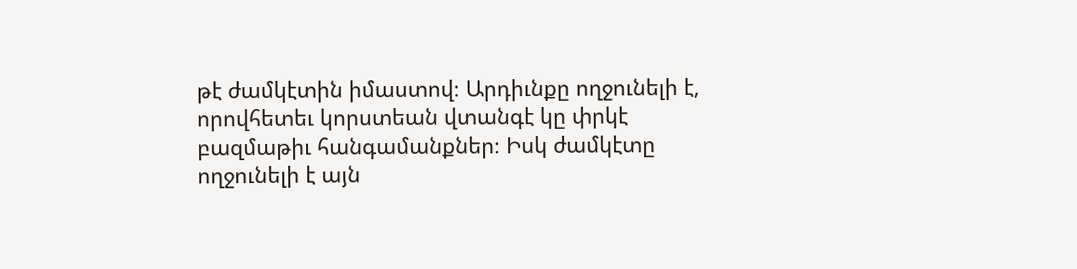թէ ժամկէտին իմաստով։ Արդիւնքը ողջունելի է, որովհետեւ կորստեան վտանգէ կը փրկէ բազմաթիւ հանգամանքներ։ Իսկ ժամկէտը ողջունելի է այն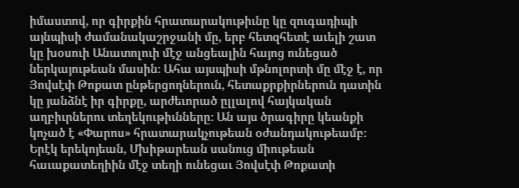իմաստով, որ գիրքին հրատարակութիւնը կը զուգադիպի այնպիսի ժամանակաշրջանի մը, երբ հետզհետէ աւելի շատ կը խօսուի Անատոլուի մէջ անցեալին հայոց ունեցած ներկայութեան մասին։ Ահա այսպիսի մթնոլորտի մը մէջ է, որ Յովսէփ Թոքատ ընթերցողներուն, հետաքրքիրներուն դատին կը յանձնէ իր գիրքը, արժեւորած ըլլալով հայկական աղբիւրներու տեղեկութիւնները։ Ան այս ծրագիրը կեանքի կոչած է «Փարոս» հրատարակչութեան օժանդակութեամբ։
Երէկ երեկոյեան, Մխիթարեան սանուց միութեան հաւաքատեղիին մէջ տեղի ունեցաւ Յովսէփ Թոքատի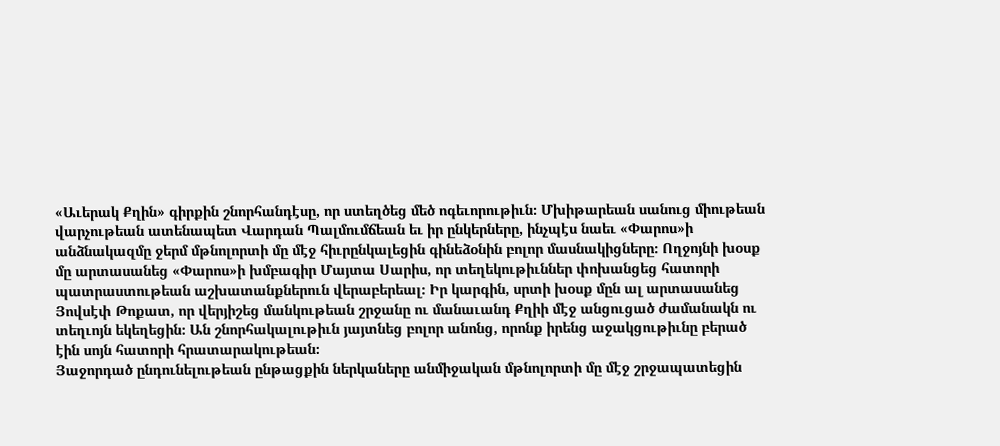«Աւերակ Քղին» գիրքին շնորհանդէսը, որ ստեղծեց մեծ ոգեւորութիւն։ Մխիթարեան սանուց միութեան վարչութեան ատենապետ Վարդան Պալմումճեան եւ իր ընկերները, ինչպէս նաեւ «Փարոս»ի անձնակազմը ջերմ մթնոլորտի մը մէջ հիւրընկալեցին գինեձօնին բոլոր մասնակիցները։ Ողջոյնի խօսք մը արտասանեց «Փարոս»ի խմբագիր Մայտա Սարիս, որ տեղեկութիւններ փոխանցեց հատորի պատրաստութեան աշխատանքներուն վերաբերեալ։ Իր կարգին, սրտի խօսք մըն ալ արտասանեց Յովսէփ Թոքատ, որ վերյիշեց մանկութեան շրջանը ու մանաւանդ Քղիի մէջ անցուցած ժամանակն ու տեղւոյն եկեղեցին։ Ան շնորհակալութիւն յայտնեց բոլոր անոնց, որոնք իրենց աջակցութիւնը բերած էին սոյն հատորի հրատարակութեան։
Յաջորդած ընդունելութեան ընթացքին ներկաները անմիջական մթնոլորտի մը մէջ շրջապատեցին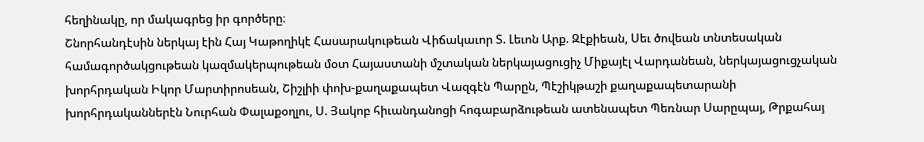հեղինակը, որ մակագրեց իր գործերը։
Շնորհանդէսին ներկայ էին Հայ Կաթողիկէ Հասարակութեան Վիճակաւոր Տ. Լեւոն Արք. Զէքիեան, Սեւ ծովեան տնտեսական համագործակցութեան կազմակերպութեան մօտ Հայաստանի մշտական ներկայացուցիչ Միքայէլ Վարդանեան, ներկայացուցչական խորհրդական Իկոր Մարտիրոսեան, Շիշլիի փոխ-քաղաքապետ Վազգէն Պարըն, Պէշիկթաշի քաղաքապետարանի խորհրդականներէն Նուրհան Փալաքօղլու, Ս. Յակոբ հիւանդանոցի հոգաբարձութեան ատենապետ Պեռնար Սարըպայ, Թրքահայ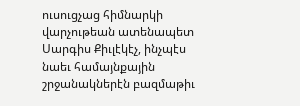ուսուցչաց հիմնարկի վարչութեան ատենապետ Սարգիս Քիւլէկէչ, ինչպէս նաեւ համայնքային շրջանակներէն բազմաթիւ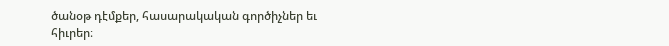ծանօթ դէմքեր, հասարակական գործիչներ եւ հիւրեր։